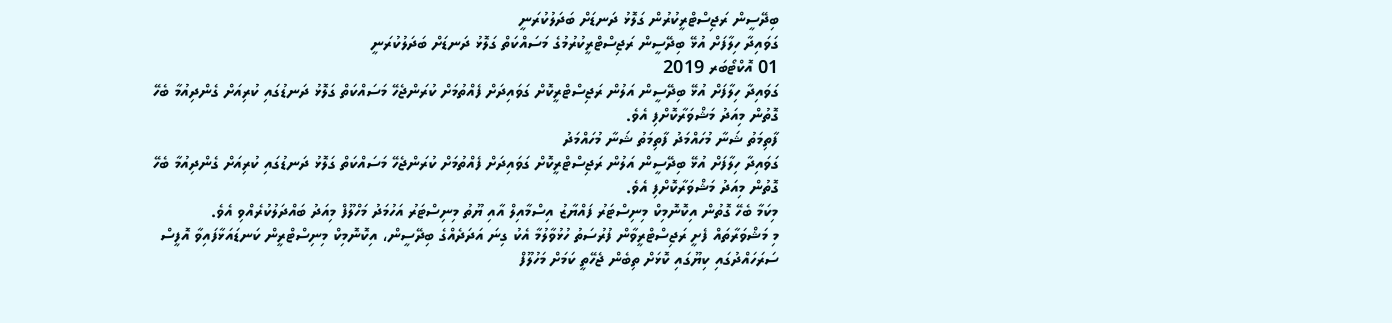ބިދޭސީން ރަޖިސްޓްރީކުރުން ގަލޮޅު ދަނޑަށް ބަދަލުކުރަނީ
ގަވައިދާ ހިލާފަށް އުޅޭ ބިދޭސީން ރަޖިސްޓްރީކުރުމުގެ މަސައްކަތް ގަލޮޅު ދަނޑަށް ބަދަލުކުރަނީ
01 އޮކްޓޯބަރ 2019
ގަވައިދާ ހިލާފަށް އުޅޭ ބިދޭސީން އަލުން ރަޖިސްޓްރީކޮށް ގަވައިދަށް ފެއްތުމަށް ކުރަންޖެހޭ މަސައްކަތް ގަލޮޅު ދަނޑުގައި ކުރިއަށް ގެންދިއުމާ ބެހޭ ގޮތުން މިއަދު މަޝްވަރާކޮށްފި އެވެ.
ފާތިމަތު ޝަނާ މުހައްމަދު ފާތިމަތު ޝަނާ މުހައްމަދު
ގަވައިދާ ހިލާފަށް އުޅޭ ބިދޭސީން އަލުން ރަޖިސްޓްރީކޮށް ގަވައިދަށް ފެއްތުމަށް ކުރަންޖެހޭ މަސައްކަތް ގަލޮޅު ދަނޑުގައި ކުރިއަށް ގެންދިއުމާ ބެހޭ ގޮތުން މިއަދު މަޝްވަރާކޮށްފި އެވެ.
މިކަމާ ބެހޭ ގޮތުން އިކޮނޮމިކް މިނިސްޓަރު ފައްޔާޒު އިސްމާއިލް އާއި ޔޫތު މިނިސްޓަރު އަހުމަދު މަހްލޫފް މިއަދު ބައްދަލުކުރެއްވި އެވެ.
މި މަޝްވަރާތައް ފެށީ ރަޖިސްޓްރީވާން ފުރުސަތު ހުޅުވާލުމާ އެކު ގިނަ އަދަދެއްގެ ބިދޭސީން، އިކޮނޮމިކް މިނިސްޓްރީން ކަނޑައަޅާފައިވާ އޮފީސް ސަރަހައްދުގައި ކިޔޫގައި ކޮޅަށް ތިބެން ޖެހޭތީ ކަމަށް މަހުލޫފް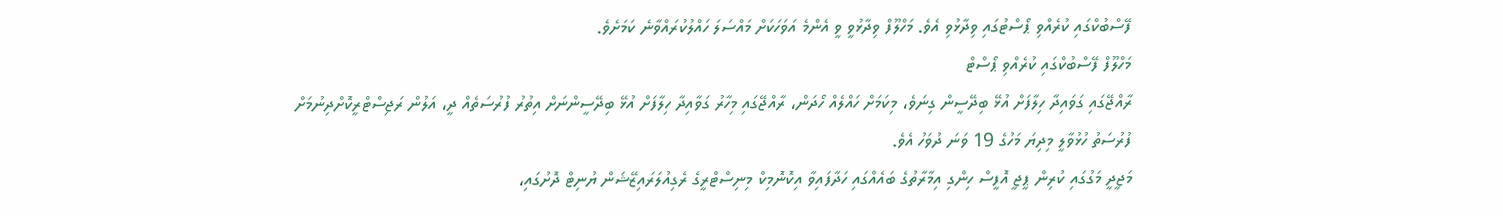ފޭސްބުކްގައި ކުރެއްވި ޕޯސްޓުގައި ވިދާޅުވި އެވެ. މަހްލޫފް ވިދާޅުވީ ވީ އެންމެ އަވަހަކަށް މައްސަލަ ހައްލުކުރައްވާނެ ކަމަށެވެ.
މަހްލޫފް ފޭސްބުކްގައި ކުރެއްވި ޕޯސްޓް
ރާއްޖޭގައި ގަވައިދާ ހިލާފަށް އުޅޭ ބިދޭސީން ގިނަވެ، މިކަމަށް ހައްލެއް ހޯދަން، ރާއްޖޭގައި މިހާރު ގަވާއިދާ ހިލާފަށް އުޅޭ ބިދޭސީންނަށް އިތުރު ފުރުސަތެއް ދީ، އަލުން ރަޖިސްޓްރީކޮށްދިނުމަށް ފުރުސަތު ހުޅުވާލީ މިދިޔަ މަހުގެ 19 ވަނަ ދުވަހު އެވެ.
މަޖީދީ މަގުގައި ކުރިން ޕީޖީ އޮފީސް ހިންގި އިމާރާތުގެ ބައެއްގައި ހަދާފައިވާ އިކޮނޮމިކް މިނިސްޓްރީގެ ރެގިއުލަރައިޒޭޝަން ޔުނިޓް ދޮށުގައި،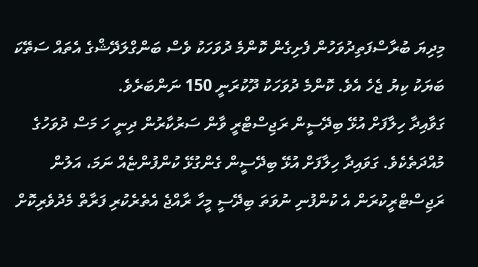މިދިޔަ ބުރާސްފަތިދުވަހުން ފެށިގެން ކޮންމެ ދުވަހަކު ވެސް ބަންގްލަދޭޝްގެ އެތައް ސަތޭކަ ބަޔަކު ކިޔު ޖެހެ އެވެ. ކޮންމެ ދުވަހަކު ދޫކުރަނީ 150 ނަންބަރެވެ.
ގަވާއިދާ ހިލާފަށް އުޅޭ ބިދޭސީން ރަޖިސްޓްރީ ވާން ސަރުކާރުން ދިނީ ހަ މަސް ދުވަހުގެ މުއްދަތެކެވެ. ގަވައިދާ ހިލާފަށް އުޅޭ ބިދޭސީން ގެންގުޅޭ ކުންފުންޏެއް ނަމަ، އަލުން ރަޖިސްޓްރީކުރަން އެ ކުންފުނި ނުވަތަ ބިދޭސީ މީހާ ރާއްޖެ އެތެރެކުރި ފަރާތް މެދުވެރިކޮށް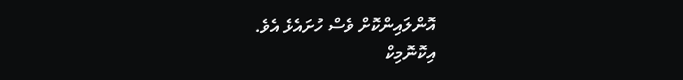އޮންލައިންކޮށް ވެސް ހުށައެޅެ އެވެ.
އިކޮނޮމިކް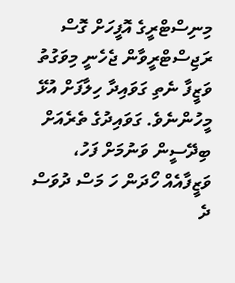މިނިސްޓްރީގެ އޮފީހަށް ގޮސް ރަޖިސްޓްރީވާން ޖެހެނީ މިވަގުތު ވަޒީފާ ނެތި ގަވައިދާ ހިލާފަށް އުޅޭ މީހުންނެވެ. ގަވައިދުގެ ތެރެއަށް ބިދޭސީން ވަނުމަށް ފަހު، ވަޒީފާއެއް ހޯދަން ހަ މަސް ދުވަސް ދެ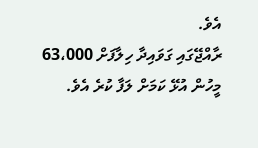އެވެ.
ރާއްޖޭގައި ގަވައިދާ ހިލާފަށް 63،000 މީހުން އުޅޭ ކަމަށް ލަފާ ކުރެ އެވެ.